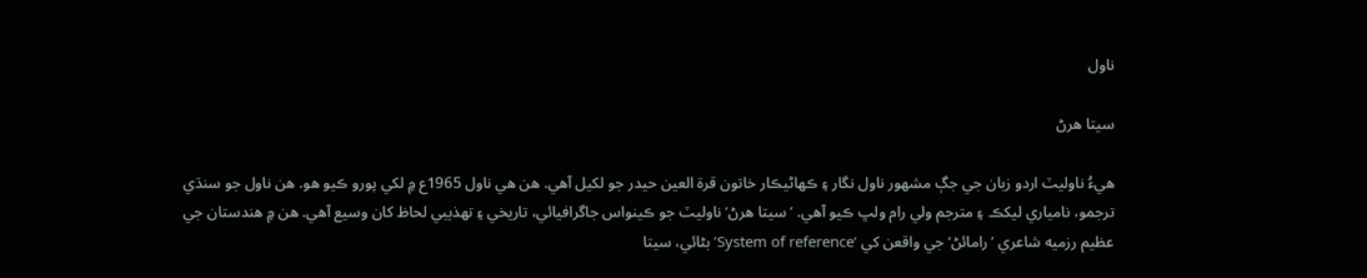ناول

سيتا هرڻ

هيءُ ناوليٽ اردو زبان جي جڳ مشهور ناول نگار ۽ ڪهاڻيڪار خاتون قرة العين حيدر جو لکيل آهي. هن هي ناول 1965ع ۾ لکي پورو ڪيو هو. هن ناول جو سنڌي ترجمو، نامياري ليکڪ ۽ مترجم ولي رام ولڀ ڪيو آهي. ’سيتا هرڻ‘ ناوليٽ جو ڪينواس جاگرافيائي، تاريخي ۽ تهذيبي لحاظ کان وسيع آهي. هن ۾ هندستان جي عظيم رزميه شاعري ’رامائڻ‘ جي واقعن کي ‘System of reference’ بڻائي، سيتا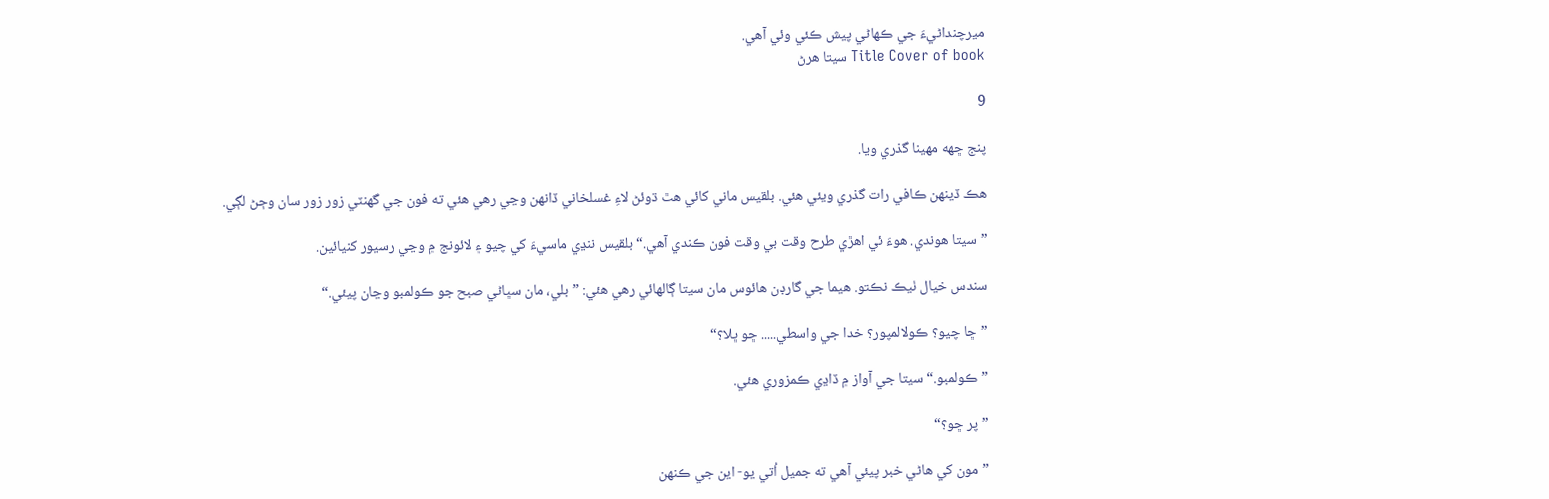ميرچنداڻيءَ جي ڪهاڻي پيش ڪئي وئي آهي.
Title Cover of book سيتا هرڻ

9

پنج ڇهه مهينا گذري ويا.

هڪ ڏينهن ڪافي رات گذري ويئي هئي. بلقيس ماني کائي هٿ ڌوئڻ لاءِ غسلخاني ڏانهن وڃي رهي هئي ته فون جي گهنٽي زور زور سان وڄڻ لڳي.

”سيتا هوندي. هوءَ ئي اهڙي طرح وقت بي وقت فون ڪندي آهي.“ بلقيس ننڍي ماسيءَ کي چيو ۽ لائونج ۾ وڃي رسيور کنيائين.

سندس خيال ٺيڪ نڪتو. هيما جي گارڊن هائوس مان سيتا ڳالهائي رهي هئي: ”بلي، مان سڀاڻي صبح جو ڪولمبو وڃان پيئي.“

”ڇا چيو؟ ڪولالمپور؟ خدا جي واسطي..... ڇو ڀلا؟“

”ڪولمبو.“ سيتا جي آواز ۾ ڏاڍي ڪمزوري هئي.

”پر ڇو؟“

”مون کي هاڻي خبر پيئي آهي ته جميل اُتي يو- اين جي ڪنهن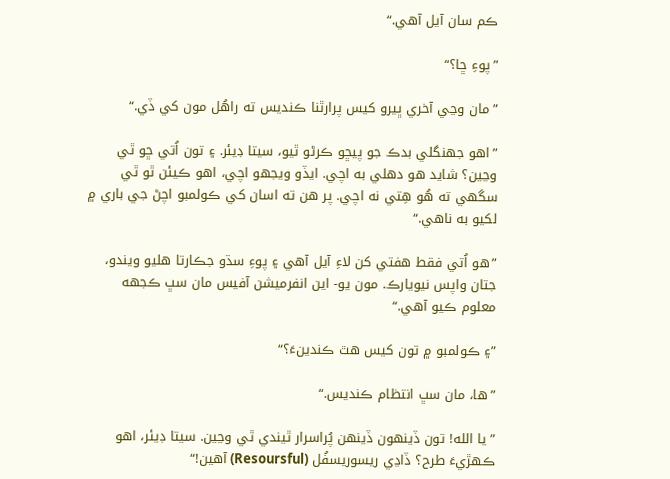ڪم سان آيل آهي.“

”پوءِ ڇا؟“

”مان وڃي آخري ڀيرو کيس پرارٿنا ڪنديس ته راهُل مون کي ڏي.“

”اهو جهنگلي بدڪ جو پيڇو ڪرڻو ٿيو، سيتا ڊيئر. ۽ تون اُتي ڇو ٿي وڃين؟ شايد هو دهلي به اچي. ايڏو ويجهو اچي، اهو ڪيئن ٿو ٿي سگهي ته هُو هِتي نه اچي. پر هن ته اسان کي ڪولمبو اچڻ جي باري ۾ لکيو به ناهي.“

”هو اُتي فقط هفتي کن لاءِ آيل آهي ۽ پوءِ سڌو جڪارتا هليو ويندو، جتان واپس نيويارڪ. مون يو- اين انفرميشن آفيس مان سڀ ڪجهه معلوم ڪيو آهي.“

”۽ ڪولمبو ۾ تون کيس هٿ ڪندينءَ؟“

”ها، مان سڀ انتظام ڪنديس.“

”يا الله! تون ڏينهون ڏينهن پُراسرار ٿيندي ٿي وڃين. سيتا ڊيئر، اهو ڪهڙيءَ طرح؟ ڏاڍي ريسوريسفُل (Resoursful) آهين!“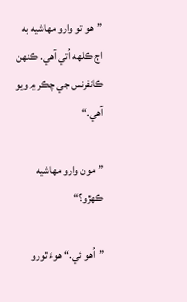”هو تو وارو مهاشيه به اڄ ڪلهه اُتي آهي. ڪنهن ڪانفرنس جي چڪر ۾ ويو آهي.“

”مون وارو مهاشيه ڪهڙو؟“

”اُهو ئي.“ هوءَ ٿورو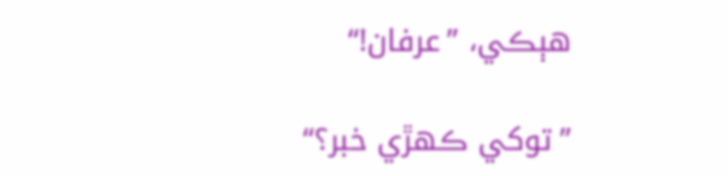هٻڪي، ”عرفان!“

”توکي ڪهڙي خبر؟“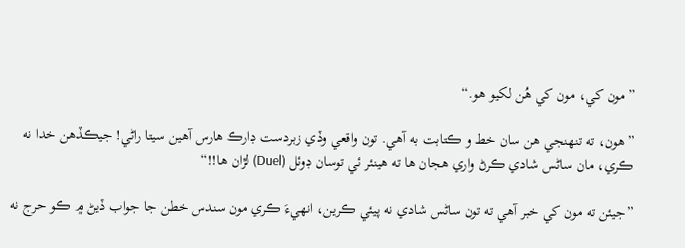”مون کي، مون کي هُن لکيو هو.“

”هون، ته تنهنجي هن سان خط و ڪتابت به آهي. تون واقعي وڏي زبردست ڊارڪ هارس آهين سيتا راڻي! جيڪڏهن خدا نه ڪري، مان ساڻس شادي ڪرڻ واري هجان ها ته هينئر ئي توسان ڊوئل (Duel) لڙان ها!!“

”جيئن ته مون کي خبر آهي ته تون ساڻس شادي نه پيئي ڪرين، انهيءَ ڪري مون سندس خطن جا جواب ڏيڻ ۾ ڪو حرج نه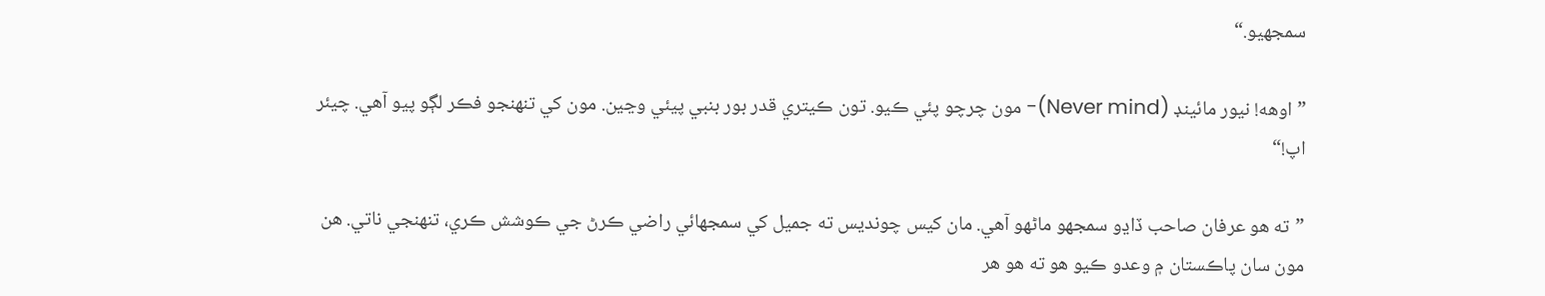سمجهيو.“

”اوهه! نيور مائينڊ (Never mind)- مون چرچو پئي ڪيو. تون ڪيتري قدر بور بنبي پيئي وڃين. مون کي تنهنجو فڪر لڳو پيو آهي. چيئر اپ!“

”ته هو عرفان صاحب ڏاڍو سمجهو ماڻهو آهي. مان کيس چونديس ته جميل کي سمجهائي راضي ڪرڻ جي ڪوشش ڪري، تنهنجي ناتي. هن مون سان پاڪستان ۾ وعدو ڪيو هو ته هو هر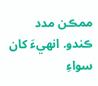ممڪن مدد ڪندو. انهيءَ کان سواءِ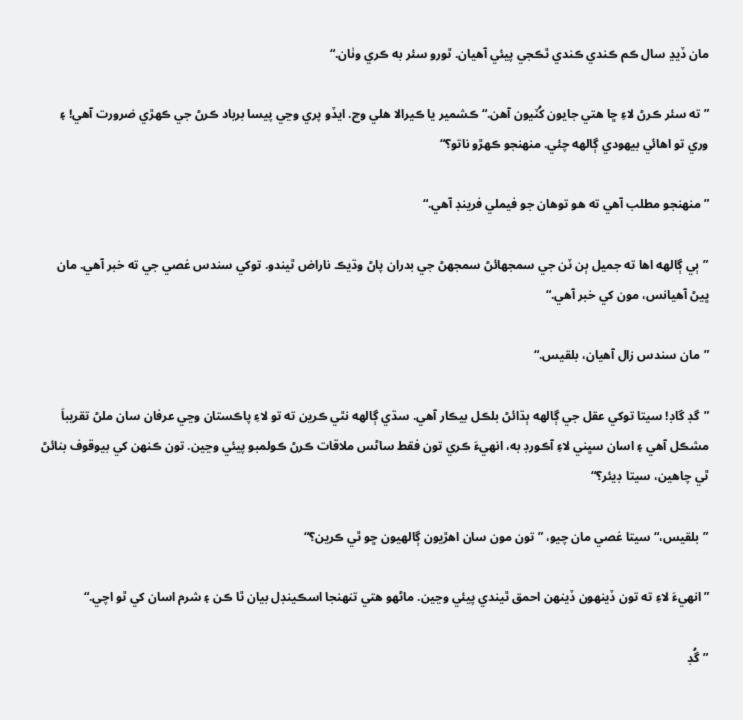مان ڏيڍ سال ڪم ڪندي ڪندي ٿڪجي پيئي آهيان. ٿورو سئر به ڪري وٺان.“

”ته سئر ڪرڻ لاءِ ڇا هتي جايون کُٽيون آهن.“ ڪشمير يا ڪيرالا هلي وڃ. ايڏو پري وڃي پيسا برباد ڪرڻ جي ڪهڙي ضرورت آهي! ۽ وري تو اهائي بيهودي ڳالهه چئي. منهنجو ڪهڙو ناتو؟“

”منهنجو مطلب آهي ته هو توهان جو فيملي فرينڊ آهي.“

”ٻي ڳالهه اها ته جميل ٻن ٽن جي سمجهائڻ سمجهڻ جي بدران پاڻ وڌيڪ ناراض ٿيندو. توکي سندس غصي جي ته خبر آهي. مان ڀيڻ آهيانس، مون کي خبر آهي.“

”مان سندس زال آهيان، بلقيس.“

”گڊ گاڊ! سيتا توکي عقل جي ڳالهه ٻڌائڻ بلڪل بيڪار آهي. سڌي ڳالهه نٿي ڪرين ته تو لاءِ پاڪستان وڃي عرفان سان ملڻ تقريباَ مشڪل آهي ۽ اسان سڀني لاءِ آڪورڊ به، انهيءَ ڪري تون فقط ساڻس ملاقات ڪرڻ ڪولمبو پيئي وڃين. تون ڪنهن کي بيوقوف بنائڻ ٿي چاهين، سيتا ڊيئر؟“

”بلقيس،“ سيتا غصي مان چيو، ”تون مون سان اهڙيون ڳالهيون ڇو ٿي ڪرين؟“

”انهيءَ لاءِ ته تون ڏينهون ڏينهن احمق ٿيندي پيئي وڃين. ماڻهو هتي تنهنجا اسڪينڊل بيان ٿا ڪن ۽ شرم اسان کي ٿو اچي.“

”گُڊ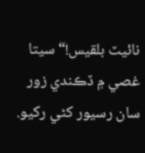نائيٽ بلقيس!“ سيتا غصي ۾ ڏڪندي زور سان رسيور کڻي رکيو.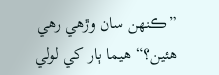”ڪنهن سان وڙهي رهي هئين؟“ هيما ٻار کي لولي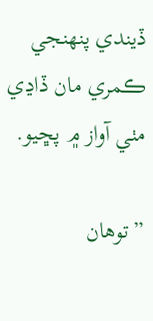ڏيندي پنهنجي ڪمري مان ڏاڍي مٺي آواز ۾ پڇيو.

”توهان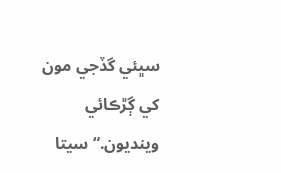سڀئي گڏجي مون کي ڳڙڪائي وينديون.“ سيتا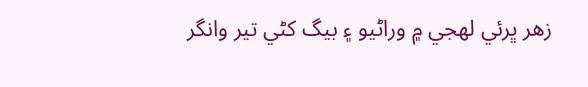زهر ڀرئي لهجي ۾ وراڻيو ۽ بيگ کڻي تير وانگر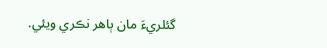گئلريءَ مان ٻاهر نڪري ويئي.